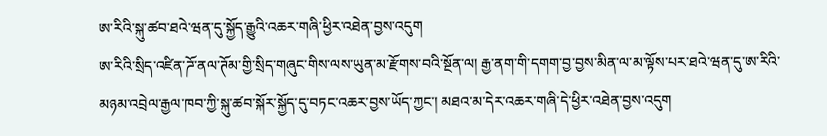ཨ་རིའི་སྐུ་ཚབ་ཐའེ་ཝན་དུ་སྐྱོད་རྒྱུའི་འཆར་གཞི་ཕྱིར་འཐེན་བྱས་འདུག
ཨ་རིའི་སྲིད་འཛིན་ཌོ་ནལ་ཊོམ་གྱི་སྲིད་གཞུང་གིས་ལས་ཡུན་མ་རྫོགས་བའི་སྔོན་ལ། རྒྱ་ནག་གི་དགག་བྱ་བྱས་མིན་ལ་མ་ལྟོས་པར་ཐའེ་ཝན་དུ་ཨ་རིའི་མཉམ་འབྲེལ་རྒྱལ་ཁབ་ཀྱི་སྐུ་ཚབ་སྐོར་སྐྱོད་དུ་བཏང་འཆར་བྱས་ཡོད་ཀྱང་། མཐའ་མ་དེར་འཆར་གཞི་དེ་ཕྱིར་འཐེན་བྱས་འདུག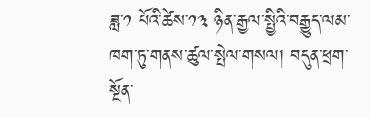ཟླ་༡ པོའི་ཚེས་༡༣ ཉིན་རྒྱལ་སྤྱིའི་བརྒྱུད་ལམ་ཁག་ཏུ་གནས་ཚུལ་སྤེལ་གསལ། བདུན་ཕྲག་སྔོན་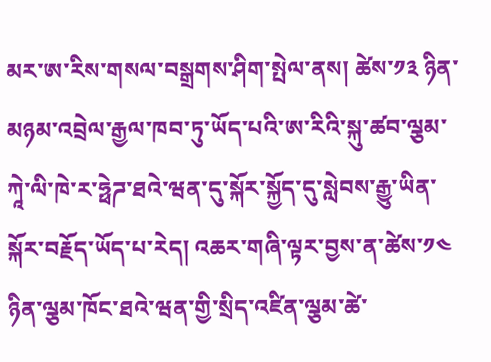མར་ཨ་རིས་གསལ་བསྒྲགས་ཤིག་སྤེལ་ནས། ཚེས་༡༣ ཉིན་མཉམ་འབྲེལ་རྒྱལ་ཁབ་ཏུ་ཡོད་པའི་ཨ་རིའི་སྐུ་ཚབ་ལྕམ་ཀཱེ་ལི་ཁེ་ར་ཧྥེཌ་ཐའེ་ཝན་དུ་སྐོར་སྐྱོད་དུ་སླེབས་རྒྱུ་ཡིན་སྐོར་བརྗོད་ཡོད་པ་རེད། འཆར་གཞི་ལྟར་བྱས་ན་ཚེས་༡༤ ཉིན་ལྕམ་ཁོང་ཐའེ་ཝན་གྱི་སྲིད་འཛིན་ལྕམ་ཚེ་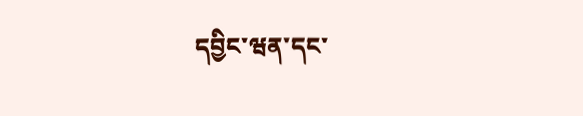དབྱིང་ཝན་དང་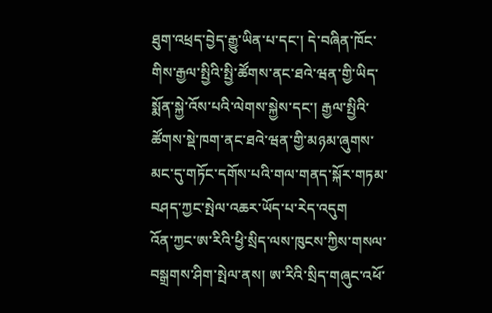ཐུག་འཕྲད་བྱེད་རྒྱུ་ཡིན་པ་དང་། དེ་བཞིན་ཁོང་གིས་རྒྱལ་སྤྱིའི་སྤྱི་ཚོགས་ནང་ཐའེ་ཝན་གྱི་ཡིད་སྨོན་སྐྱེ་འོས་པའི་ལེགས་སྐྱེས་དང་། རྒྱལ་སྤྱིའི་ཚོགས་སྡེ་ཁག་ནང་ཐའེ་ཝན་གྱི་མཉམ་ཞུགས་མང་དུ་གཏོང་དགོས་པའི་གལ་གནད་སྐོར་གཏམ་བཤད་ཀྱང་སྤེལ་འཆར་ཡོད་པ་རེད་འདུག
འོན་ཀྱང་ཨ་རིའི་ཕྱི་སྲིད་ལས་ཁུངས་ཀྱིས་གསལ་བསྒྲགས་ཤིག་སྤེལ་ནས། ཨ་རིའི་སྲིད་གཞུང་འཕོ་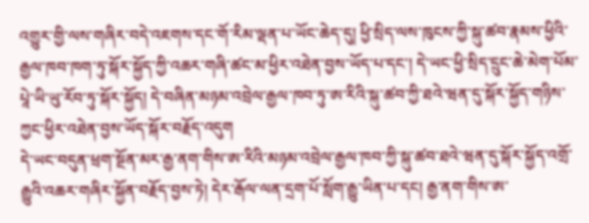འགྱུར་གྱི་ལས་གཞིར་བདེ་འཇགས་དང་གོ་རིམ་ལྡན་པ་ཡོང་ཆེད་དུ། ཕྱི་སྲིད་ལས་ཁུངས་ཀྱི་སྐུ་ཚབ་རྣམས་ཕྱིའི་རྒྱལ་ཁབ་ཁག་ཏུ་སྐོར་སྐྱོད་ཀྱི་འཆར་གཞི་ཚང་མ་ཕྱིར་འཐེན་བྱས་ཡོད་པ་དང་། དེ་ཡང་ཕྱི་སྲིད་དྲུང་ཆེ་མེག་པོམ་པཱེ་ཡི་ཡུ་རོབ་ཏུ་སྐོར་སྐྱོད། དེ་བཞིན་མཉམ་འབྲེལ་རྒྱལ་ཁབ་ཏུ་ཨ་རིའི་སྐུ་ཚབ་ཀྱི་ཐའེ་ཝན་དུ་སྐོར་སྐྱོད་གཉིས་ཀྱང་ཕྱིར་འཐེན་བྱས་ཡོད་སྐོར་བརྗོད་འདུག
དེ་ཡང་བདུན་ཕྲག་སྔོན་མར་རྒྱ་ནག་གིས་ཨ་རིའི་མཉམ་འབྲེལ་རྒྱལ་ཁབ་ཀྱི་སྐུ་ཚབ་ཐའེ་ཝན་དུ་སྐོར་སྐྱོད་འགྲོ་རྒྱུའི་འཆར་གཞིར་སྐྱོན་བརྗོད་བྱས་ཏེ། དེར་རྒོལ་ལན་དྲག་པོ་སློག་རྒྱུ་ཡིན་པ་དང། རྒྱ་ནག་གིས་ཨ་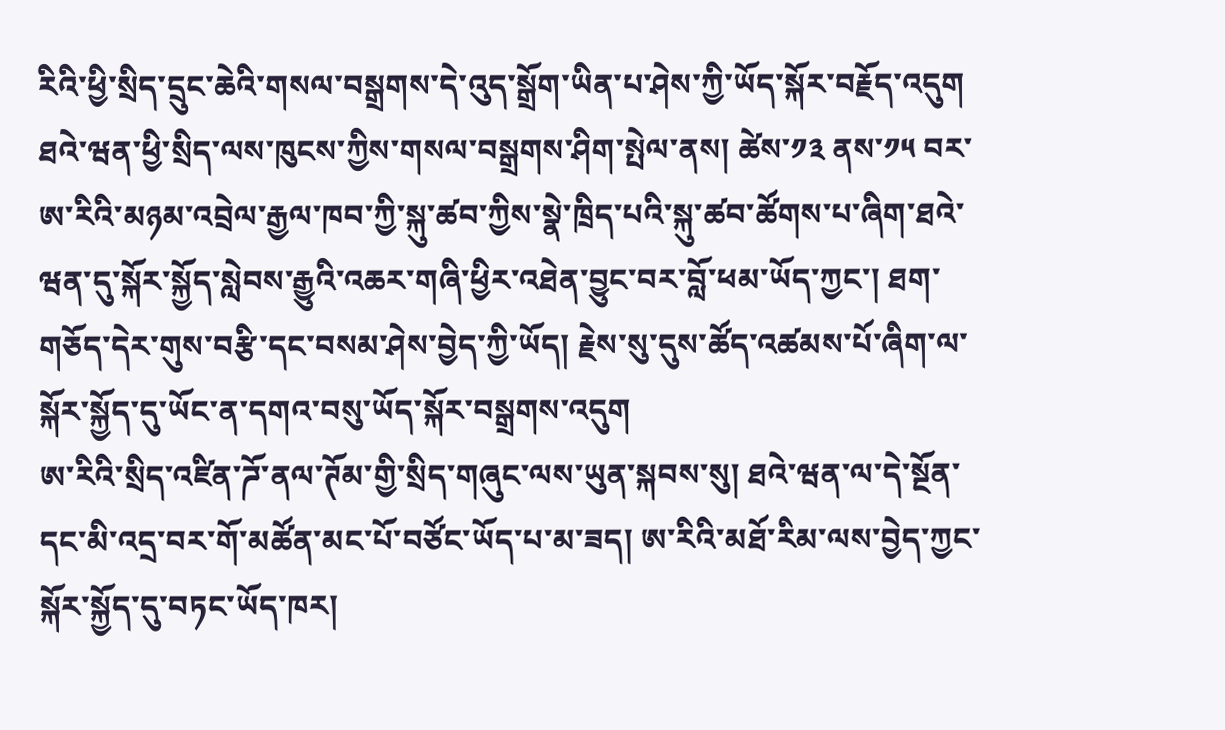རིའི་ཕྱི་སྲིད་དྲུང་ཆེའི་གསལ་བསྒྲགས་དེ་འུད་སྒྲོག་ཡིན་པ་ཤེས་ཀྱི་ཡོད་སྐོར་བརྗོད་འདུག
ཐའེ་ཝན་ཕྱི་སྲིད་ལས་ཁུངས་ཀྱིས་གསལ་བསྒྲགས་ཤིག་སྤེལ་ནས། ཚེས་༡༣ ནས་༡༥ བར་ཨ་རིའི་མཉམ་འབྲེལ་རྒྱལ་ཁབ་ཀྱི་སྐུ་ཚབ་ཀྱིས་སྣེ་ཁྲིད་པའི་སྐུ་ཚབ་ཚོགས་པ་ཞིག་ཐའེ་ཝན་དུ་སྐོར་སྐྱོད་སླེབས་རྒྱུའི་འཆར་གཞི་ཕྱིར་འཐེན་བྱུང་བར་བློ་ཕམ་ཡོད་ཀྱང་། ཐག་གཅོད་དེར་གུས་བརྩི་དང་བསམ་ཤེས་བྱེད་ཀྱི་ཡོད། རྗེས་སུ་དུས་ཚོད་འཚམས་པོ་ཞིག་ལ་སྐོར་སྐྱོད་དུ་ཡོང་ན་དགའ་བསུ་ཡོད་སྐོར་བསྒྲགས་འདུག
ཨ་རིའི་སྲིད་འཛིན་ཌོ་ནལ་ཊོམ་གྱི་སྲིད་གཞུང་ལས་ཡུན་སྐབས་སུ། ཐའེ་ཝན་ལ་དེ་སྔོན་དང་མི་འདྲ་བར་གོ་མཚོན་མང་པོ་བཙོང་ཡོད་པ་མ་ཟད། ཨ་རིའི་མཐོ་རིམ་ལས་བྱེད་ཀྱང་སྐོར་སྐྱོད་དུ་བཏང་ཡོད་ཁར།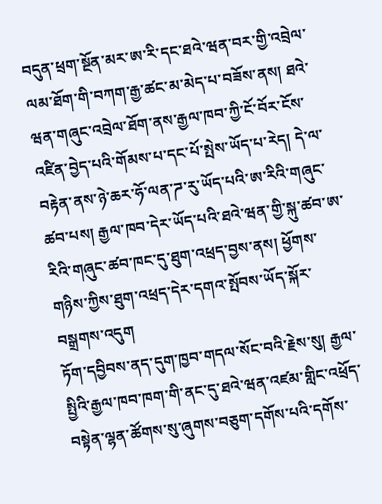བདུན་ཕྲག་སྔོན་མར་ཨ་རི་དང་ཐའེ་ཝན་བར་གྱི་འབྲེལ་ལམ་ཐོག་གི་བཀག་རྒྱ་ཚང་མ་མེད་པ་བཟོས་ནས། ཐའེ་ཝན་གཞུང་འབྲེལ་ཐོག་ནས་རྒྱལ་ཁབ་ཀྱི་ངོ་བོར་ངོས་འཛིན་བྱེད་པའི་གོམས་པ་དང་པོ་སྤེས་ཡོད་པ་རེད། དེ་ལ་བརྟེན་ནས་ཉེ་ཆར་ཧོ་ལན་ཌ་རུ་ཡོད་པའི་ཨ་རིའི་གཞུང་ཚབ་པས། རྒྱལ་ཁབ་དེར་ཡོད་པའི་ཐའེ་ཝན་གྱི་སྐུ་ཚབ་ཨ་རིའི་གཞུང་ཚབ་ཁང་དུ་ཐུག་འཕྲད་བྱས་ནས། ཕྱོགས་གཉིས་ཀྱིས་ཐུག་འཕྲད་དེར་དགའ་སྤོབས་ཡོད་སྐོར་བསྒྲགས་འདུག
ཏོག་དབྱིབས་ནད་དུག་ཁྱབ་གདལ་སོང་བའི་རྗེས་སུ། རྒྱལ་སྤྱིའི་རྒྱལ་ཁབ་ཁག་གི་ནང་དུ་ཐའེ་ཝན་འཛམ་གླིང་འཕྲོད་བསྟེན་ལྷན་ཚོགས་སུ་ཞུགས་བཅུག་དགོས་པའི་དགོས་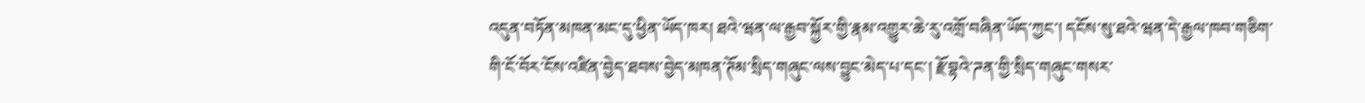འདུན་བཏོན་མཁན་མང་དུ་ཕྱིན་ཡོད་ཁར། ཐའེ་ཝན་ལ་རྒྱབ་སྐྱོར་གྱི་རྣམ་འགྱུར་ཆེ་རུ་འགྲོ་བཞིན་ཡོད་ཀྱང་། དངོས་སུ་ཐའེ་ཝན་དེ་རྒྱལ་ཁབ་གཅིག་གི་ངོ་བོར་ངོས་འཛིན་བྱེད་ཐབས་བྱེད་མཁན་ཊོམ་སྲིད་གཞུང་ལས་བྱུང་མེད་པ་དང་། རྗོ་བྷའེ་ཌན་གྱི་སྲིད་གཞུང་གསར་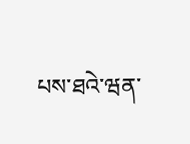པས་ཐའེ་ཝན་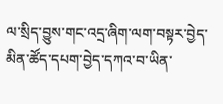ལ་སྲིད་བྱུས་གང་འདྲ་ཞིག་ལག་བསྟར་བྱེད་མིན་ཚོད་དཔག་བྱེད་དཀའ་བ་ཡིན་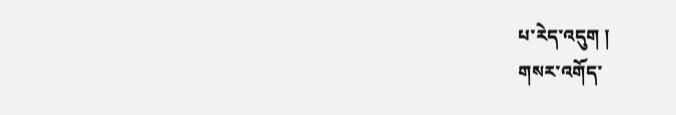པ་རེད་འདུག །
གསར་འགོད་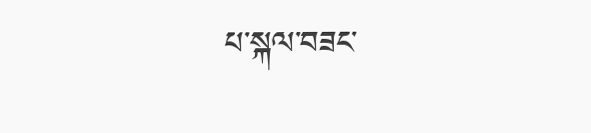པ་སྐལ་བཟང་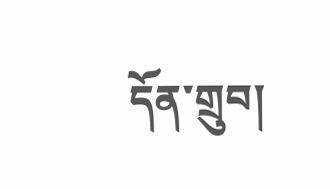དོན་གྲུབ།